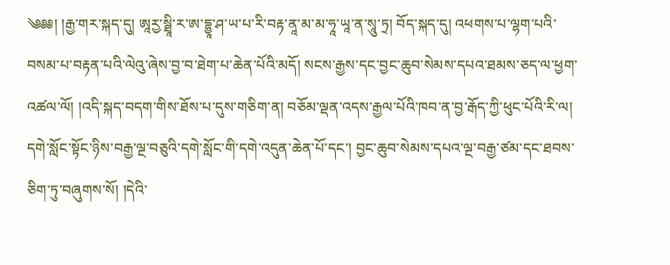༄༅༅། །རྒྱ་གར་སྐད་དུ། ཨཱརྱ་སྠཱི་ར་ཨ་དྷྱཱ་ཤ་ཡ་པ་རི་བརྟ་ནཱ་མ་མ་ཧཱ་ཡཱ་ན་སཱུ་ཏྲ། བོད་སྐད་དུ། འཕགས་པ་ལྷག་པའི་བསམ་པ་བརྟན་པའི་ལེའུ་ཞེས་བྱ་བ་ཐེག་པ་ཆེན་པོའི་མདོ། སངས་རྒྱས་དང་བྱང་ཆུབ་སེམས་དཔའ་ཐམས་ཅད་ལ་ཕྱག་འཚལ་ལོ། །འདི་སྐད་བདག་གིས་ཐོས་པ་དུས་གཅིག་ན། བཅོམ་ལྡན་འདས་རྒྱལ་པོའི་ཁབ་ན་བྱ་རྒོད་ཀྱི་ཕུང་པོའི་རི་ལ། དགེ་སློང་སྟོང་ཉིས་བརྒྱ་ལྔ་བཅུའི་དགེ་སློང་གི་དགེ་འདུན་ཆེན་པོ་དང་། བྱང་ཆུབ་སེམས་དཔའ་ལྔ་བརྒྱ་ཙམ་དང་ཐབས་ཅིག་ཏུ་བཞུགས་སོ། །དེའི་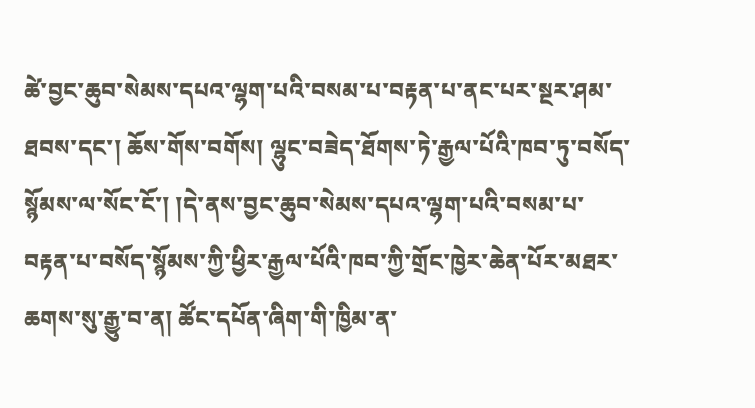ཚེ་བྱང་ཆུབ་སེམས་དཔའ་ལྷག་པའི་བསམ་པ་བརྟན་པ་ནང་པར་སྔར་ཤམ་ཐབས་དང་། ཆོས་གོས་བགོས། ལྷུང་བཟེད་ཐོགས་ཏེ་རྒྱལ་པོའི་ཁབ་ཏུ་བསོད་སྙོམས་ལ་སོང་ངོ་། །དེ་ནས་བྱང་ཆུབ་སེམས་དཔའ་ལྷག་པའི་བསམ་པ་བརྟན་པ་བསོད་སྙོམས་ཀྱི་ཕྱིར་རྒྱལ་པོའི་ཁབ་ཀྱི་གྲོང་ཁྱེར་ཆེན་པོར་མཐར་ཆགས་སུ་རྒྱུ་བ་ན། ཚོང་དཔོན་ཞིག་གི་ཁྱིམ་ན་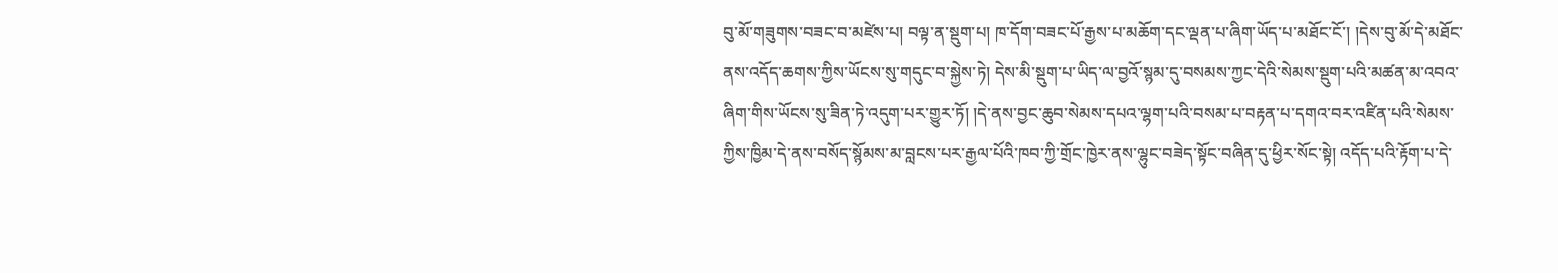བུ་མོ་གཟུགས་བཟང་བ་མཛེས་པ། བལྟ་ན་སྡུག་པ། ཁ་དོག་བཟང་པོ་རྒྱས་པ་མཆོག་དང་ལྡན་པ་ཞིག་ཡོད་པ་མཐོང་ངོ་། །དེས་བུ་མོ་དེ་མཐོང་ནས་འདོད་ཆགས་ཀྱིས་ཡོངས་སུ་གདུང་བ་སྐྱེས་ཏེ། དེས་མི་སྡུག་པ་ཡིད་ལ་བྱའོ་སྙམ་དུ་བསམས་ཀྱང་དེའི་སེམས་སྡུག་པའི་མཚན་མ་འབའ་ཞིག་གིས་ཡོངས་སུ་ཟིན་ཏེ་འདུག་པར་གྱུར་ཏོ། །དེ་ནས་བྱང་ཆུབ་སེམས་དཔའ་ལྷག་པའི་བསམ་པ་བརྟན་པ་དགའ་བར་འཛིན་པའི་སེམས་ཀྱིས་ཁྱིམ་དེ་ནས་བསོད་སྙོམས་མ་བླངས་པར་རྒྱལ་པོའི་ཁབ་ཀྱི་གྲོང་ཁྱེར་ནས་ལྷུང་བཟེད་སྟོང་བཞིན་དུ་ཕྱིར་སོང་སྟེ། འདོད་པའི་རྟོག་པ་དེ་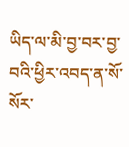ཡིད་ལ་མི་བྱ་བར་བྱ་བའི་ཕྱིར་འབད་ན་སོ་སོར་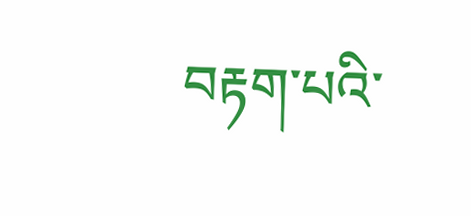བརྟག་པའི་